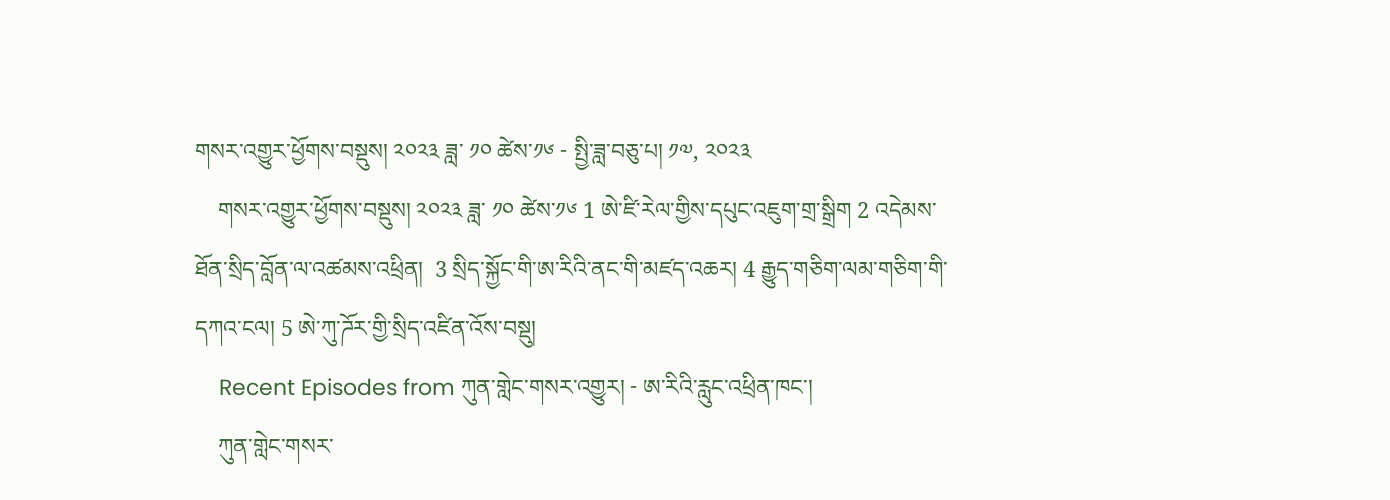གསར་འགྱུར་ཕྱོགས་བསྡུས། ༢༠༢༣ ཟླ་ ༡༠ ཚེས་༡༦ - སྤྱི་ཟླ་བཅུ་པ། ༡༧, ༢༠༢༣
    གསར་འགྱུར་ཕྱོགས་བསྡུས། ༢༠༢༣ ཟླ་ ༡༠ ཚེས་༡༦ 1 ཨེ་ཛི་རེལ་གྱིས་དཔུང་འཇུག་གྲ་སྒྲིག 2 འདེམས་ཐོན་སྲིད་བློན་ལ་འཚམས་འཕྲིན།  3 སྲིད་སྐྱོང་གི་ཨ་རིའི་ནང་གི་མཛད་འཆར། 4 རྒྱུད་གཅིག་ལམ་གཅིག་གི་དཀའ་ངལ། 5 ཨེ་ཀུ་ཌོར་གྱི་སྲིད་འཛིན་འོས་བསྡུ།
    Recent Episodes from ཀུན་གླེང་གསར་འགྱུར། - ཨ་རིའི་རླུང་འཕྲིན་ཁང་།
    ཀུན་གླེང་གསར་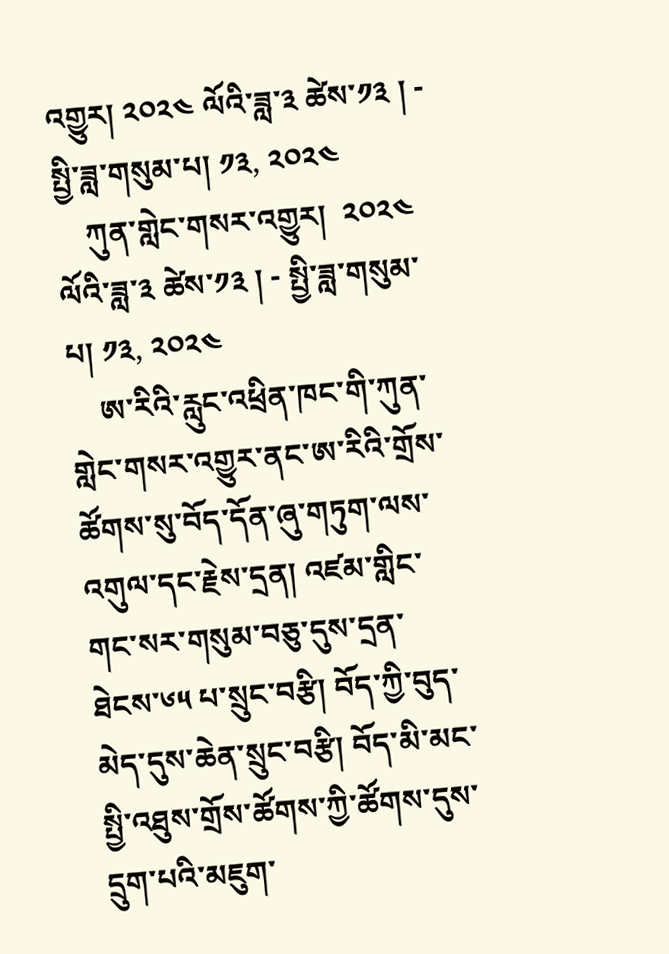འགྱུར། ༢༠༢༤ ལོའི་ཟླ་༣ ཚེས་༡༣ ། - སྤྱི་ཟླ་གསུམ་པ། ༡༣, ༢༠༢༤
    ཀུན་གླེང་གསར་འགྱུར།  ༢༠༢༤ ལོའི་ཟླ་༣ ཚེས་༡༣ ། - སྤྱི་ཟླ་གསུམ་པ། ༡༣, ༢༠༢༤
    ཨ་རིའི་རླུང་འཕྲིན་ཁང་གི་ཀུན་གླེང་གསར་འགྱུར་ནང་ཨ་རིའི་གྲོས་ཚོགས་སུ་བོད་དོན་ཞུ་གཏུག་ལས་འགུལ་དང་རྗེས་དྲན། འཛམ་གླིང་གང་སར་གསུམ་བཅུ་དུས་དྲན་ཐེངས་༦༥ པ་སྲུང་བརྩི། བོད་ཀྱི་བུད་མེད་དུས་ཆེན་སྲུང་བརྩི། བོད་མི་མང་སྤྱི་འཐུས་གྲོས་ཚོགས་ཀྱི་ཚོགས་དུས་དྲུག་པའི་མཇུག་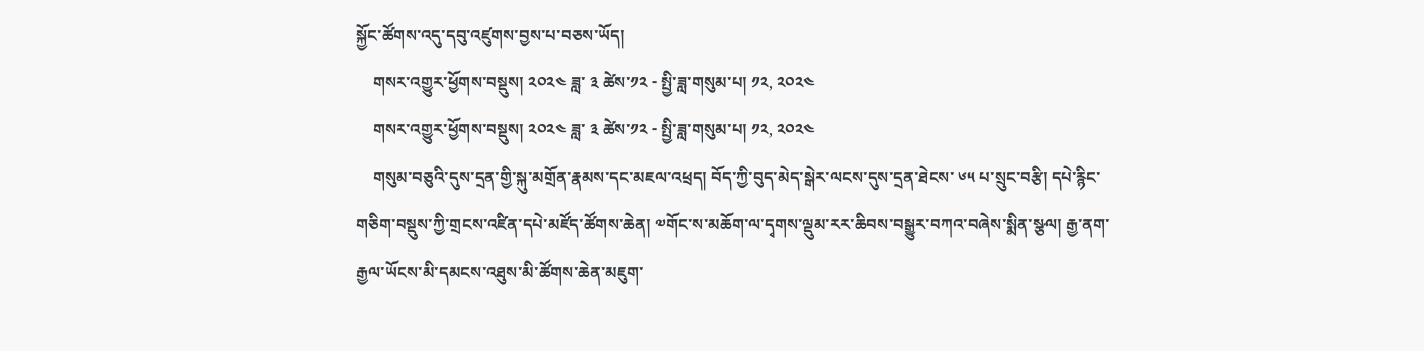སྐྱོང་ཚོགས་འདུ་དབུ་འཛུགས་བྱས་པ་བཅས་ཡོད།
    གསར་འགྱུར་ཕྱོགས་བསྡུས། ༢༠༢༤ ཟླ་ ༣ ཚེས་༡༢ - སྤྱི་ཟླ་གསུམ་པ། ༡༢, ༢༠༢༤
    གསར་འགྱུར་ཕྱོགས་བསྡུས། ༢༠༢༤ ཟླ་ ༣ ཚེས་༡༢ - སྤྱི་ཟླ་གསུམ་པ། ༡༢, ༢༠༢༤
    གསུམ་བཅུའི་དུས་དྲན་གྱི་སྐུ་མགྲོན་རྣམས་དང་མཇལ་འཕྲད། བོད་ཀྱི་བུད་མེད་སྒེར་ལངས་དུས་དྲན་ཐེངས་ ༦༥ པ་སྲུང་བརྩི། དཔེ་རྙིང་གཅིག་བསྡུས་ཀྱི་གྲངས་འཛིན་དཔེ་མཛོད་ཚོགས་ཆེན། ༧གོང་ས་མཆོག་ལ་དྭགས་ལྡུམ་རར་ཆིབས་བསྒྱུར་བཀའ་བཞེས་སྨིན་སྩལ། རྒྱ་ནག་རྒྱལ་ཡོངས་མི་དམངས་འཐུས་མི་ཚོགས་ཆེན་མཇུག་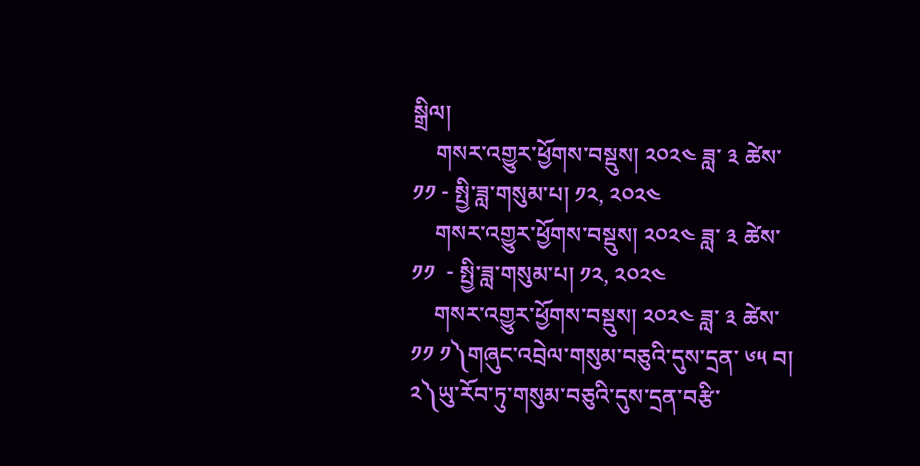སྒྲིལ།
    གསར་འགྱུར་ཕྱོགས་བསྡུས། ༢༠༢༤ ཟླ་ ༣ ཚེས་༡༡ - སྤྱི་ཟླ་གསུམ་པ། ༡༢, ༢༠༢༤
    གསར་འགྱུར་ཕྱོགས་བསྡུས། ༢༠༢༤ ཟླ་ ༣ ཚེས་༡༡  - སྤྱི་ཟླ་གསུམ་པ། ༡༢, ༢༠༢༤
    གསར་འགྱུར་ཕྱོགས་བསྡུས། ༢༠༢༤ ཟླ་ ༣ ཚེས་༡༡ ༡༽གཞུང་འབྲེལ་གསུམ་བཅུའི་དུས་དྲན་ ༦༥ བ། ༢༽ཡུ་རོབ་ཏུ་གསུམ་བཅུའི་དུས་དྲན་བརྩི་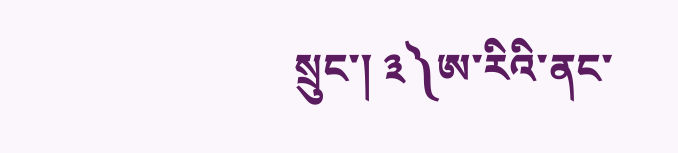སྲུང་། ༣༽ཨ་རིའི་ནང་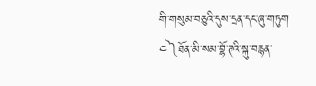གི་གསུམ་བཅུའི་དུས་དྲན་དང་ཞུ་གཏུག ༤༽ཐོན་མི་སམ་བྷོ་ཊའི་སྐུ་བརྙན་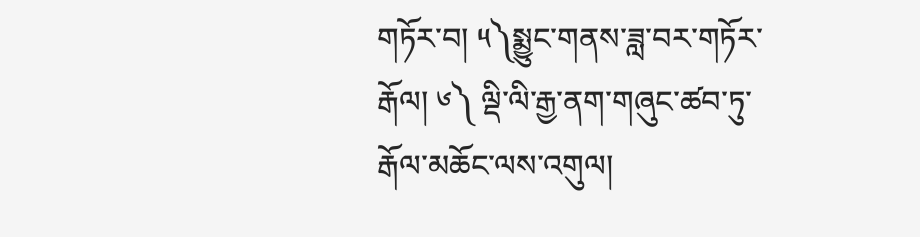གཏོར་བ། ༥༽སྨྱུང་གནས་ཟླ་བར་གཏོར་རྒོལ། ༦༽ ལྡི་ལི་རྒྱ་ནག་གཞུང་ཚབ་ཏུ་རྒོལ་མཆོང་ལས་འགུལ།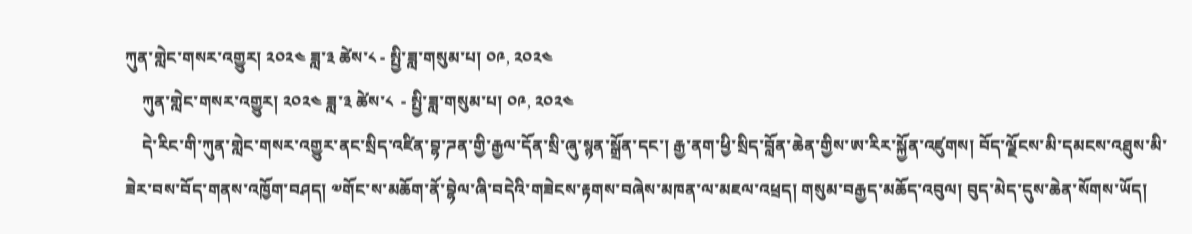ཀུན་གླེང་གསར་འགྱུར། ༢༠༢༤ ཟླ་༣ ཚེས་༨ - སྤྱི་ཟླ་གསུམ་པ། ༠༩, ༢༠༢༤
    ཀུན་གླེང་གསར་འགྱུར། ༢༠༢༤ ཟླ་༣ ཚེས་༨  - སྤྱི་ཟླ་གསུམ་པ། ༠༩, ༢༠༢༤
    དེ་རིང་གི་ཀུན་གླེང་གསར་འགྱུར་ནང་སྲིད་འཛིན་བྷ་ཌན་གྱི་རྒྱལ་དོན་སྲི་ཞུ་སྙན་སྒྲོན་དང་། རྒྱ་ནག་ཕྱི་སྲིད་བློན་ཆེན་གྱིས་ཨ་རིར་སྐྱོན་འཛུགས། བོད་ལྗོངས་མི་དམངས་འཐུས་མི་ཟེར་བས་བོད་གནས་འཁྱོག་བཤད། ༧གོང་ས་མཆོག་ནོ་བྷེལ་ཞི་བདེའི་གཟེངས་རྟགས་བཞེས་མཁན་ལ་མཇལ་འཕྲད། གསུམ་བརྒྱད་མཆོད་འབུལ། བུད་མེད་དུས་ཆེན་སོགས་ཡོད།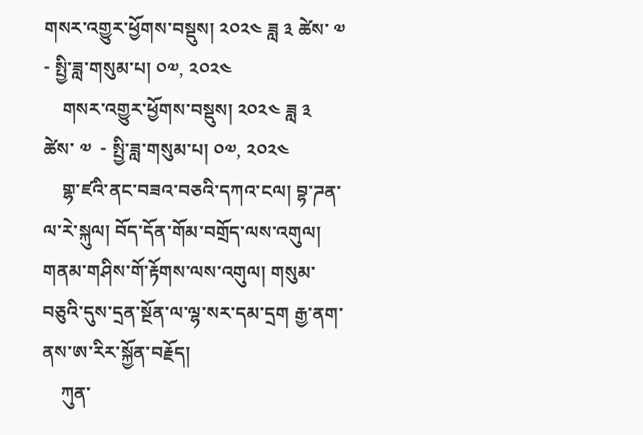གསར་འགྱུར་ཕྱོགས་བསྡུས། ༢༠༢༤ ཟླ ༣ ཚེས་ ༧ - སྤྱི་ཟླ་གསུམ་པ། ༠༧, ༢༠༢༤
    གསར་འགྱུར་ཕྱོགས་བསྡུས། ༢༠༢༤ ཟླ ༣ ཚེས་ ༧  - སྤྱི་ཟླ་གསུམ་པ། ༠༧, ༢༠༢༤
    གྷ་ཛའི་ནང་བཟའ་བཅའི་དཀའ་ངལ། བྷ་ཌན་ལ་རེ་སྐུལ། བོད་དོན་གོམ་བགྲོད་ལས་འགུལ། གནམ་གཤིས་གོ་རྟོགས་ལས་འགུལ། གསུམ་བཅུའི་དུས་དྲན་སྔོན་ལ་ལྷ་སར་དམ་དྲག རྒྱ་ནག་ནས་ཨ་རིར་སྐྱོན་བརྗོད།
    ཀུན་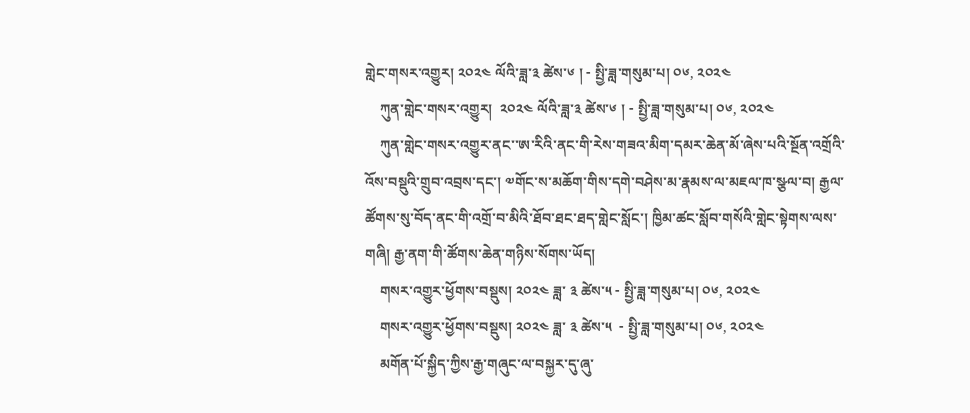གླེང་གསར་འགྱུར། ༢༠༢༤ ལོའི་ཟླ་༣ ཚེས་༦ ། - སྤྱི་ཟླ་གསུམ་པ། ༠༦, ༢༠༢༤
    ཀུན་གླེང་གསར་འགྱུར།  ༢༠༢༤ ལོའི་ཟླ་༣ ཚེས་༦ ། - སྤྱི་ཟླ་གསུམ་པ། ༠༦, ༢༠༢༤
    ཀུན་གླེང་གསར་འགྱུར་ནང་་ཨ་རིའི་ནང་གི་རེས་གཟའ་མིག་དམར་ཆེན་མོ་ཞེས་པའི་སྔོན་འགྲོའི་འོས་བསྡུའི་གྲུབ་འབྲས་དང་། ༧གོང་ས་མཆོག་གིས་དགེ་བཤེས་མ་རྣམས་ལ་མཇལ་ཁ་སྩལ་བ། རྒྱལ་ཚོགས་སུ་བོད་ནང་གི་འགྲོ་བ་མིའི་ཐོབ་ཐང་ཐད་གླེང་སློང་། ཁྱིམ་ཚང་སློབ་གསོའི་གླེང་སྟེགས་ལས་གཞི། རྒྱ་ནག་གི་ཚོགས་ཆེན་གཉིས་སོགས་ཡོད།
    གསར་འགྱུར་ཕྱོགས་བསྡུས། ༢༠༢༤ ཟླ་ ༣ ཚེས་༥ - སྤྱི་ཟླ་གསུམ་པ། ༠༦, ༢༠༢༤
    གསར་འགྱུར་ཕྱོགས་བསྡུས། ༢༠༢༤ ཟླ་ ༣ ཚེས་༥  - སྤྱི་ཟླ་གསུམ་པ། ༠༦, ༢༠༢༤
    མགོན་པོ་སྐྱིད་ཀྱིས་རྒྱ་གཞུང་ལ་བསྐྱར་དུ་ཞུ་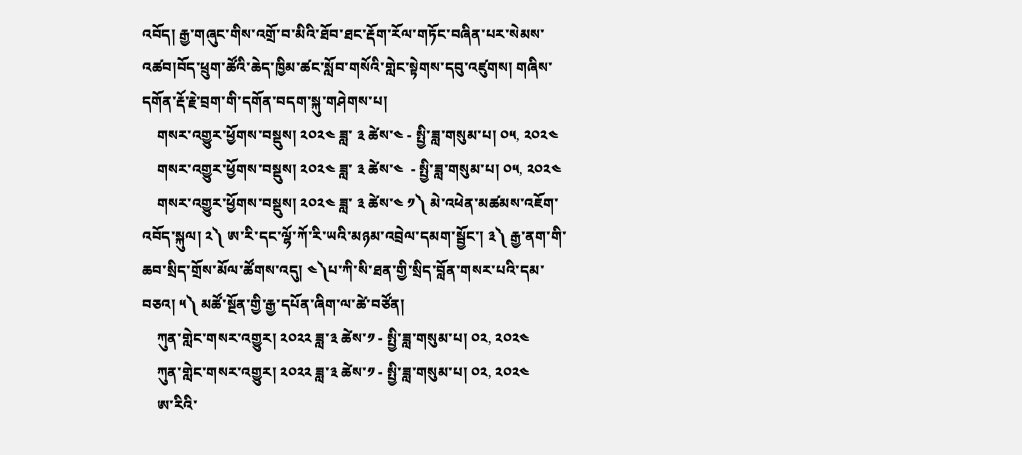འབོད། རྒྱ་གཞུང་གིས་འགྲོ་བ་མིའི་ཐོབ་ཐང་རྡོག་རོལ་གཏོང་བཞིན་པར་སེམས་འཚབ།བོད་ཕྲུག་ཚོའི་ཆེད་ཁྱིམ་ཚང་སློབ་གསོའི་གླེང་སྟེགས་དབུ་འཛུགས། གཞིས་དགོན་རྡོ་རྗེ་བྲག་གི་དགོན་བདག་སྐུ་གཤེགས་པ།
    གསར་འགྱུར་ཕྱོགས་བསྡུས། ༢༠༢༤ ཟླ་ ༣ ཚེས་༤ - སྤྱི་ཟླ་གསུམ་པ། ༠༥, ༢༠༢༤
    གསར་འགྱུར་ཕྱོགས་བསྡུས། ༢༠༢༤ ཟླ་ ༣ ཚེས་༤  - སྤྱི་ཟླ་གསུམ་པ། ༠༥, ༢༠༢༤
    གསར་འགྱུར་ཕྱོགས་བསྡུས། ༢༠༢༤ ཟླ་ ༣ ཚེས་༤ ༡༽ མེ་འཕེན་མཚམས་འཇོག་འབོད་སྐུལ། ༢༽ ཨ་རི་དང་ལྷོ་ཀོ་རི་ཡའི་མཉམ་འབྲེལ་དམག་སྦྱོང་། ༣༽ རྒྱ་ནག་གི་ཆབ་སྲིད་གྲོས་མོལ་ཚོགས་འདུ། ༤༽པ་ཀི་སི་ཐན་གྱི་སྲིད་བློན་གསར་པའི་དམ་བཅའ། ༥༽ མཚོ་སྔོན་གྱི་རྒྱ་དཔོན་ཞིག་ལ་ཚེ་བཙོན།
    ཀུན་གླེང་གསར་འགྱུར། ༢༠༢༢ ཟླ་༣ ཚེས་༡ - སྤྱི་ཟླ་གསུམ་པ། ༠༢, ༢༠༢༤
    ཀུན་གླེང་གསར་འགྱུར། ༢༠༢༢ ཟླ་༣ ཚེས་༡ - སྤྱི་ཟླ་གསུམ་པ། ༠༢, ༢༠༢༤
    ཨ་རིའི་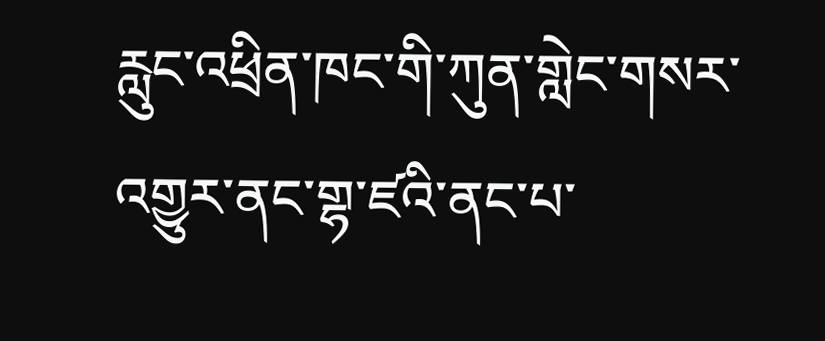རླུང་འཕྲིན་ཁང་གི་ཀུན་གླེང་གསར་འགྱུར་ནང་གྷ་ཛའི་ནང་པ་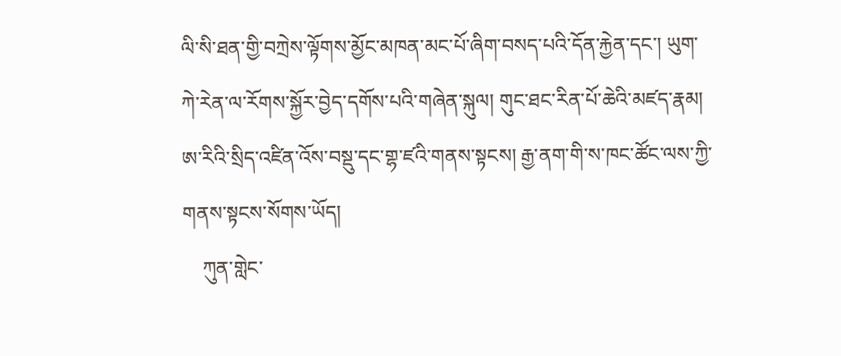ལི་སི་ཐན་གྱི་བཀྲེས་ལྟོགས་མྱོང་མཁན་མང་པོ་ཞིག་བསད་པའི་དོན་རྐྱེན་དང་། ཡུག་ཀེ་རེན་ལ་རོགས་སྐྱོར་བྱེད་དགོས་པའི་གཞེན་སྐུལ། གུང་ཐང་རིན་པོ་ཆེའི་མཛད་རྣམ། ཨ་རིའི་སྲིད་འཛིན་འོས་བསྡུ་དང་གྷ་ཛའི་གནས་སྟངས། རྒྱ་ནག་གི་ས་ཁང་ཚོང་ལས་ཀྱི་གནས་སྟངས་སོགས་ཡོད།
    ཀུན་གླེང་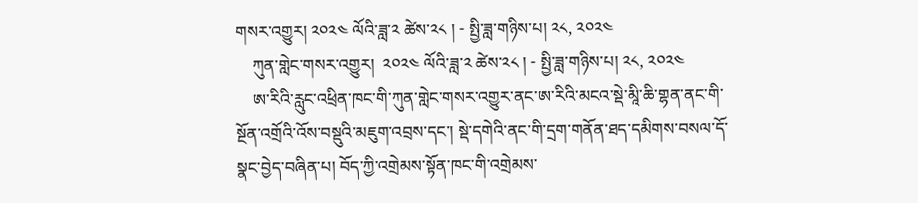གསར་འགྱུར། ༢༠༢༤ ལོའི་ཟླ་༢ ཚེས་༢༨ ། - སྤྱི་ཟླ་གཉིས་པ། ༢༨, ༢༠༢༤
    ཀུན་གླེང་གསར་འགྱུར།  ༢༠༢༤ ལོའི་ཟླ་༢ ཚེས་༢༨ ། - སྤྱི་ཟླ་གཉིས་པ། ༢༨, ༢༠༢༤
    ཨ་རིའི་རླུང་འཕྲིན་ཁང་གི་ཀུན་གླེང་གསར་འགྱུར་ནང་ཨ་རིའི་མངའ་སྡེ་མཱི་ཆི་གྷན་ནང་གི་སྔོན་འགྲོའི་འོས་བསྡུའི་མཇུག་འབྲས་དང་། སྡེ་དགེའི་ནང་གི་དྲག་གནོན་ཐད་དམིགས་བསལ་དོ་སྣང་བྱེད་བཞིན་པ། བོད་ཀྱི་འགྲེམས་སྟོན་ཁང་གི་འགྲེམས་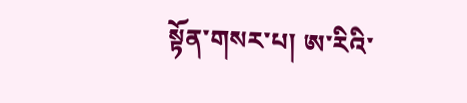སྟོན་གསར་པ། ཨ་རིའི་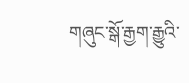གཞུང་སྒོ་རྒྱག་རྒྱུའི་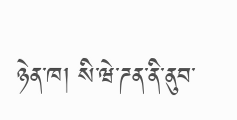ཉེན་ཁ། སི་ཝེ་ཌན་ནི་ནུབ་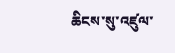ཆིངས་སུ་འཛུལ་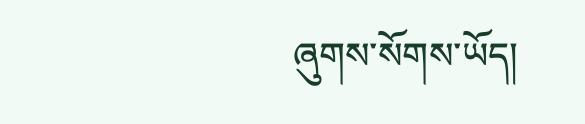ཞུགས་སོགས་ཡོད།